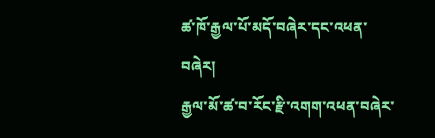ཚ་ཁོ་རྒྱལ་པོ་མདོ་བཞེར་དང་འཕན་བཞེར།
རྒྱལ་མོ་ཚ་བ་རོང་རྫི་འགག་འཕན་བཞེར་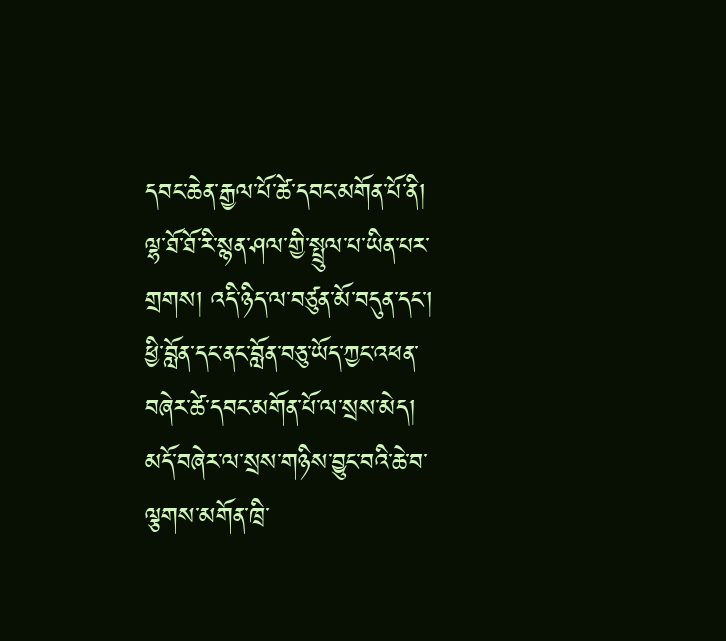དབང་ཆེན་རྒྱལ་པོ་ཚེ་དབང་མགོན་པོ་ནི། ལྷ་ཐོ་ཐོ་རི་སྙན་ཤལ་གྱི་སྤྲུལ་པ་ཡིན་པར་གྲགས། འདི་ཉིད་ལ་བཙུན་མོ་བདུན་དང་། ཕྱི་བློན་དང་ནང་བློན་བཅུ་ཡོད་ཀྱང་འཕན་བཞེར་ཚེ་དབང་མགོན་པོ་ལ་སྲས་མེད། མདོ་བཞེར་ལ་སྲས་གཉིས་བྱུང་བའི་ཆེ་བ་ལྕགས་མགོན་ཁྲི་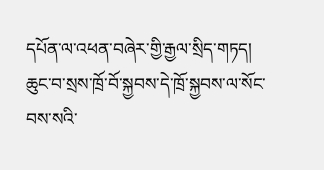དཔོན་ལ་འཕན་བཞེར་གྱི་རྒྱལ་སྲིད་གཏད། ཆུང་བ་སྲས་ཁྲོ་བོ་སྐྱབས་དེ་ཁྲོ་སྐྱབས་ལ་སོང་བས་སའི་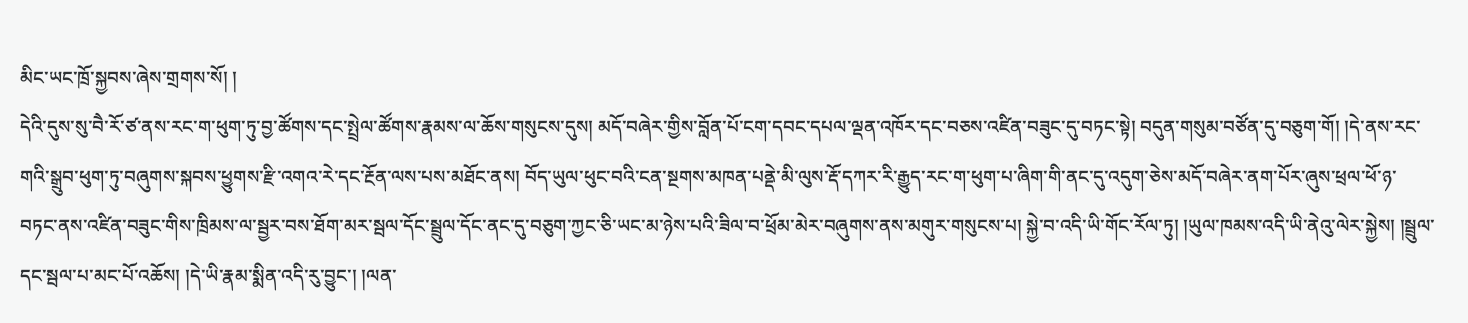མིང་ཡང་ཁྲོ་སྐྱབས་ཞེས་གྲགས་སོ། །
དེའི་དུས་སུ་བཻ་རོ་ཙ་ནས་རང་ག་ཕུག་ཏུ་བྱ་ཚོགས་དང་སྤྲེལ་ཚོགས་རྣམས་ལ་ཆོས་གསུངས་དུས། མདོ་བཞེར་གྱིས་བློན་པོ་ངག་དབང་དཔལ་ལྡན་འཁོར་དང་བཅས་འཛིན་བཟུང་དུ་བཏང་སྟེ། བདུན་གསུམ་བཙོན་དུ་བཅུག་གོ། །དེ་ནས་རང་གའི་སྒྲུབ་ཕུག་ཏུ་བཞུགས་སྐབས་ཕྱུགས་རྫི་འགའ་རེ་དང་རྔོན་ལས་པས་མཐོང་ནས། བོད་ཡུལ་ཕུང་བའི་ངན་སྔགས་མཁན་པནྡེ་མི་ལུས་རྡོ་དཀར་རི་རྒྱུད་རང་ག་ཕུག་པ་ཞིག་གི་ནང་དུ་འདུག་ཅེས་མདོ་བཞེར་ནག་པོར་ཞུས་ཕྲལ་ཕོ་ཉ་བཏང་ནས་འཛིན་བཟུང་གིས་ཁྲིམས་ལ་སྦྱར་བས་ཐོག་མར་སྦལ་དོང་སྦྲུལ་དོང་ནང་དུ་བཅུག་ཀྱང་ཅི་ཡང་མ་ཉེས་པའི་ཟིལ་བ་ཕྲོམ་མེར་བཞུགས་ནས་མགུར་གསུངས་པ། སྐྱེ་བ་འདི་ཡི་གོང་རོལ་ཏུ། །ཡུལ་ཁམས་འདི་ཡི་ནེའུ་ལེར་སྐྱེས། །སྦྲུལ་དང་སྦལ་པ་མང་པོ་འཆོས། །དེ་ཡི་རྣམ་སྨིན་འདི་རུ་བྱུང་། །ལན་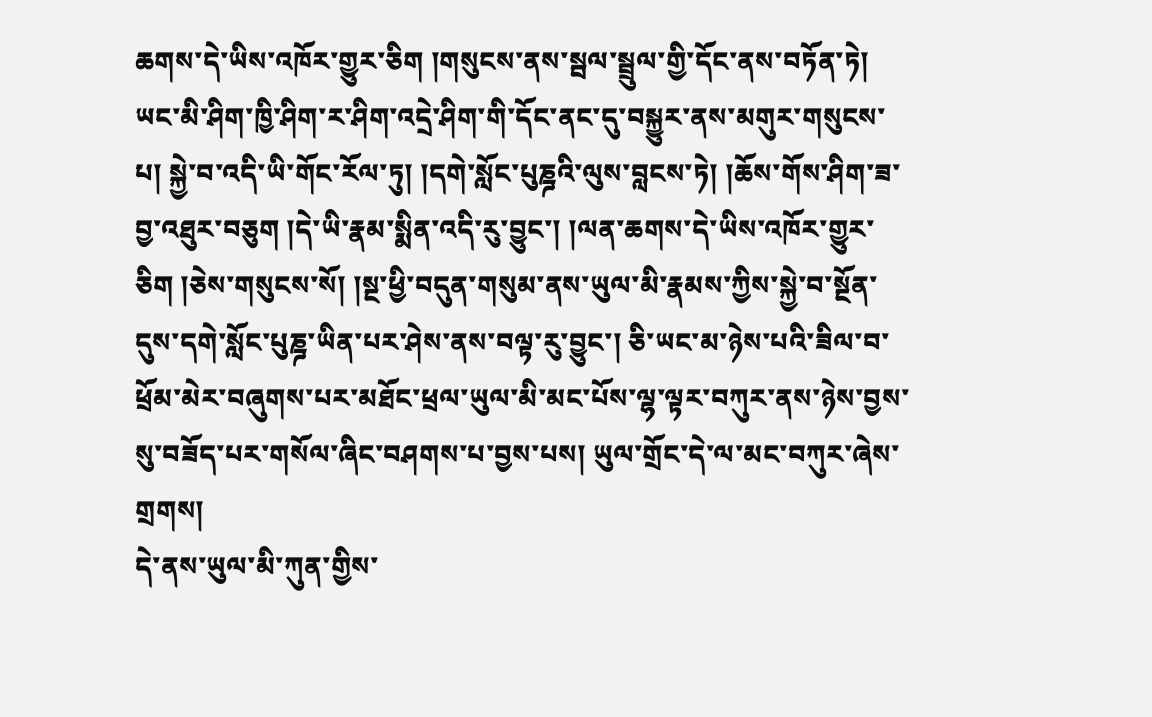ཆགས་དེ་ཡིས་འཁོར་གྱུར་ཅིག །གསུངས་ནས་སྦལ་སྦྲུལ་གྱི་དོང་ནས་བཏོན་ཏེ། ཡང་མི་ཤིག་ཁྱི་ཤིག་ར་ཤིག་འདྲེ་ཤིག་གི་དོང་ནང་དུ་བསྐྱུར་ནས་མགུར་གསུངས་པ། སྐྱེ་བ་འདི་ཡི་གོང་རོལ་ཏུ། །དགེ་སློང་པུཎྜའི་ལུས་བླངས་ཏེ། །ཆོས་གོས་ཤིག་ཟ་བྱ་འཐུར་བཅུག །དེ་ཡི་རྣམ་སྨིན་འདི་རུ་བྱུང་། །ལན་ཆགས་དེ་ཡིས་འཁོར་གྱུར་ཅིག །ཅེས་གསུངས་སོ། །སྔ་ཕྱི་བདུན་གསུམ་ནས་ཡུལ་མི་རྣམས་ཀྱིས་སྐྱེ་བ་སྔོན་དུས་དགེ་སློང་པུཎྜ་ཡིན་པར་ཤེས་ནས་བལྟ་རུ་བྱུང་། ཅི་ཡང་མ་ཉེས་པའི་ཟིལ་བ་ཕྲོམ་མེར་བཞུགས་པར་མཐོང་ཕྲལ་ཡུལ་མི་མང་པོས་ལྷ་ལྟར་བཀུར་ནས་ཉེས་བྱས་སུ་བཟོད་པར་གསོལ་ཞིང་བཤགས་པ་བྱས་པས། ཡུལ་གྲོང་དེ་ལ་མང་བཀུར་ཞེས་གྲགས།
དེ་ནས་ཡུལ་མི་ཀུན་གྱིས་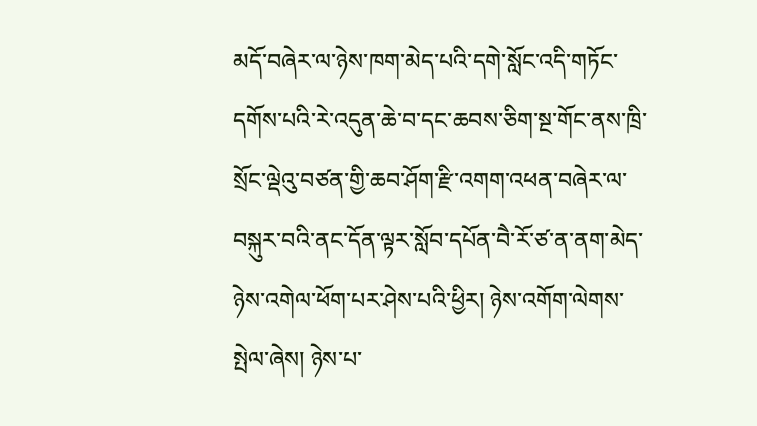མདོ་བཞེར་ལ་ཉེས་ཁག་མེད་པའི་དགེ་སློང་འདི་གཏོང་དགོས་པའི་རེ་འདུན་ཆེ་བ་དང་ཆབས་ཅིག་སྔ་གོང་ནས་ཁྲི་སྲོང་ལྡེའུ་བཙན་གྱི་ཆབ་ཤོག་རྫི་འགག་འཕན་བཞེར་ལ་བསྐུར་བའི་ནང་དོན་ལྟར་སློབ་དཔོན་བཻ་རོ་ཙ་ན་ནག་མེད་ཉེས་འགེལ་ཕོག་པར་ཤེས་པའི་ཕྱིར། ཉེས་འགོག་ལེགས་སྤེལ་ཞེས། ཉེས་པ་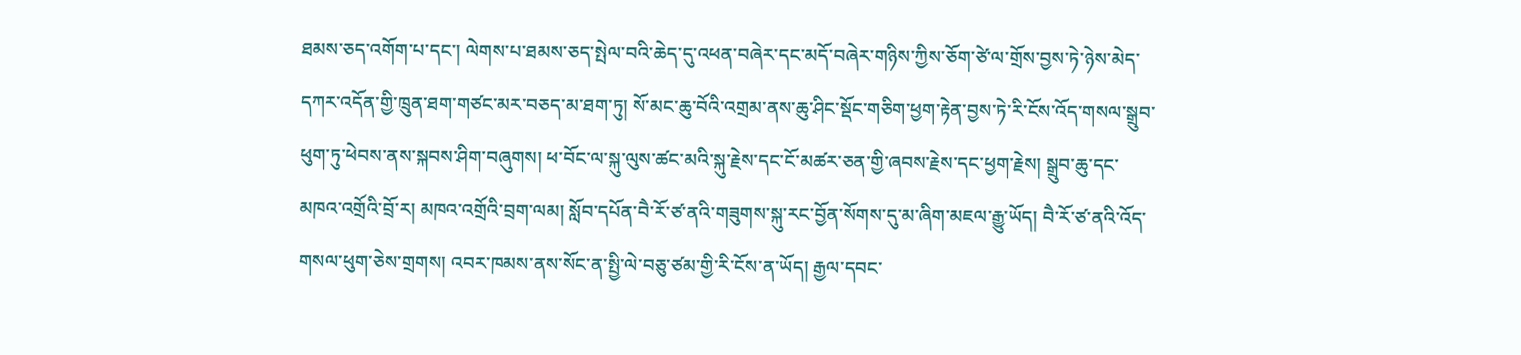ཐམས་ཅད་འགོག་པ་དང་། ལེགས་པ་ཐམས་ཅད་སྤེལ་བའི་ཆེད་དུ་འཕན་བཞེར་དང་མདོ་བཞེར་གཉིས་ཀྱིས་ཅོག་ཙེ་ལ་གྲོས་བྱས་ཏེ་ཉེས་མེད་དཀར་འདོན་གྱི་ཁྲུན་ཐག་གཙང་མར་བཅད་མ་ཐག་ཏུ། སོ་མང་ཆུ་བོའི་འགྲམ་ནས་ཆུ་ཤིང་སྡོང་གཅིག་ཕྱག་རྟེན་བྱས་ཏེ་རི་ངོས་འོད་གསལ་སྒྲུབ་ཕུག་ཏུ་ཕེབས་ནས་སྐབས་ཤིག་བཞུགས། ཕ་བོང་ལ་སྐུ་ལུས་ཚང་མའི་སྐུ་རྗེས་དང་ངོ་མཚར་ཅན་གྱི་ཞབས་རྗེས་དང་ཕྱག་རྗེས། སྒྲུབ་ཆུ་དང་མཁའ་འགྲོའི་བྲོ་ར། མཁའ་འགྲོའི་བྲག་ལམ། སློབ་དཔོན་བཻ་རོ་ཙ་ནའི་གཟུགས་སྐུ་རང་བྱོན་སོགས་དུ་མ་ཞིག་མཇལ་རྒྱུ་ཡོད། བཻ་རོ་ཙ་ནའི་འོད་གསལ་ཕུག་ཅེས་གྲགས། འབར་ཁམས་ནས་སོང་ན་སྤྱི་ལེ་བཅུ་ཙམ་གྱི་རི་ངོས་ན་ཡོད། རྒྱལ་དབང་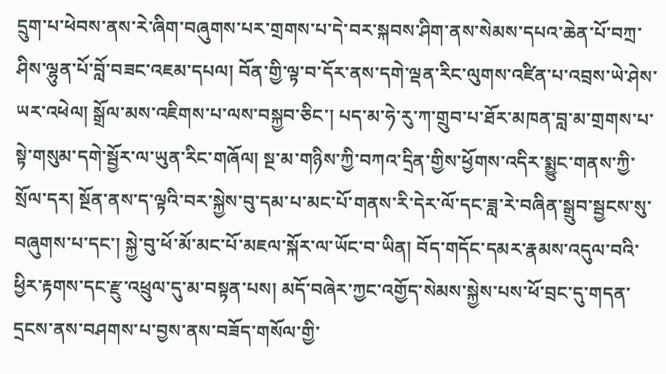དྲུག་པ་ཕེབས་ནས་རེ་ཞིག་བཞུགས་པར་གྲགས་པ་དེ་བར་སྐབས་ཤིག་ནས་སེམས་དཔའ་ཆེན་པོ་བཀྲ་ཤིས་ལྷུན་པོ་བློ་བཟང་འཇམ་དཔལ། བོན་གྱི་ལྟ་བ་དོར་ནས་དགེ་ལྡན་རིང་ལུགས་འཛིན་པ་འབྲས་ཡེ་ཤེས་ཡར་འཕེལ། སྒྲོལ་མས་འཇིགས་པ་ལས་བསྐྱབ་ཅིང་། པད་མ་ཧེ་རུ་ཀ་གྲུབ་པ་ཐོར་མཁན་བླ་མ་གྲགས་པ་སྟེ་གསུམ་དགེ་སྦྱོར་ལ་ཡུན་རིང་གཞོལ། སྔ་མ་གཉིས་ཀྱི་བཀའ་དྲིན་གྱིས་ཕྱོགས་འདིར་སྨྱུང་གནས་ཀྱི་སྲོལ་དར། སྔོན་ནས་ད་ལྟའི་བར་སྐྱེས་བུ་དམ་པ་མང་པོ་གནས་རི་དེར་ལོ་དང་ཟླ་རེ་བཞིན་སྒྲུབ་སྦྱངས་སུ་བཞུགས་པ་དང་། སྐྱེ་བུ་ཕོ་མོ་མང་པོ་མཇལ་སྐོར་ལ་ཡོང་བ་ཡིན། བོད་གདོང་དམར་རྣམས་འདུལ་བའི་ཕྱིར་རྟགས་དང་རྫུ་འཕྲུལ་དུ་མ་བསྟན་པས། མདོ་བཞེར་ཀྱང་འགྱོད་སེམས་སྐྱེས་པས་ཕོ་བྲང་དུ་གདན་དྲངས་ནས་བཤགས་པ་བྱས་ནས་བཟོད་གསོལ་གྱི་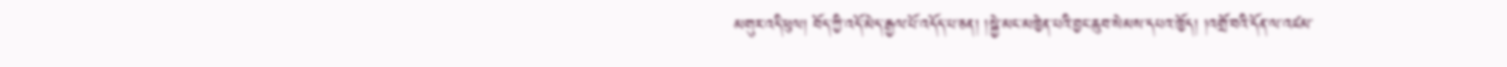མགུར་འདི་ཕུལ། བོད་ཀྱི་འདོ་མེད་རྒྱལ་པོ་འདོད་པ་ཅན། །སྐྱེ་མང་མཁྱེན་པའི་བྱང་ཆུབ་སེམས་དཔའ་ཁྱོད། །འགྲོ་བའི་དོན་ལ་འཛམ་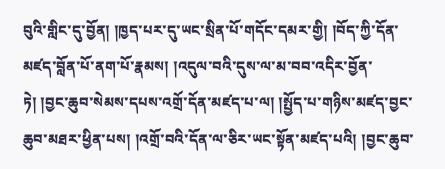བུའི་གླིང་དུ་བྱོན། །ཁྱད་པར་དུ་ཡང་སྲིན་པོ་གདོང་དམར་གྱི། །བོད་ཀྱི་དོན་མཛད་བློན་པོ་ནག་པོ་རྣམས། །འདུལ་བའི་དུས་ལ་མ་བབ་འདིར་བྱོན་ཏེ། །བྱང་ཆུབ་སེམས་དཔས་འགྲོ་དོན་མཛད་པ་ལ། །སྤྱོད་པ་གཉིས་མཛད་བྱང་ཆུབ་མཐར་ཕྱིན་པས། །འགྲོ་བའི་དོན་ལ་ཅིར་ཡང་སྟོན་མཛད་པའི། །བྱང་ཆུབ་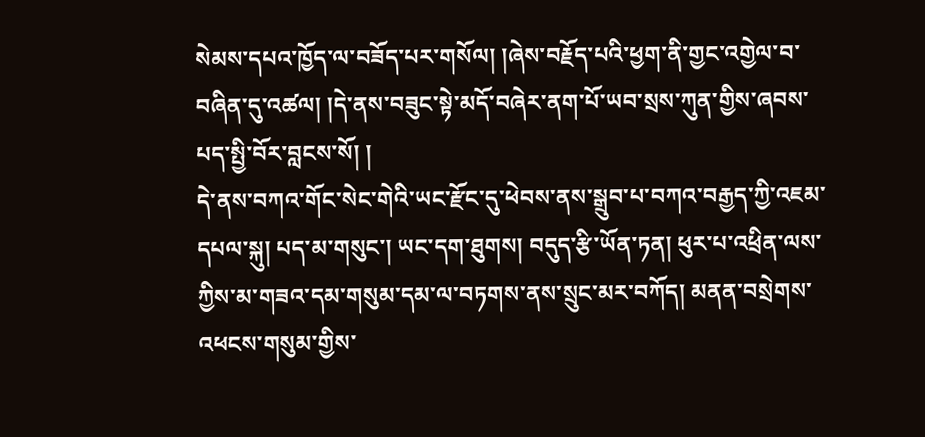སེམས་དཔའ་ཁྱོད་ལ་བཟོད་པར་གསོལ། །ཞེས་བརྗོད་པའི་ཕྱག་ནི་གྱང་འགྱེལ་བ་བཞིན་དུ་འཚལ། །དེ་ནས་བཟུང་སྟེ་མདོ་བཞེར་ནག་པོ་ཡབ་སྲས་ཀུན་གྱིས་ཞབས་པད་སྤྱི་བོར་བླངས་སོ། །
དེ་ནས་བཀའ་གོང་སེང་གེའི་ཡང་རྫོང་དུ་ཕེབས་ནས་སྒྲུབ་པ་བཀའ་བརྒྱད་ཀྱི་འཇམ་དཔལ་སྐུ། པད་མ་གསུང་། ཡང་དག་ཐུགས། བདུད་རྩི་ཡོན་ཏན། ཕུར་པ་འཕྲིན་ལས་ཀྱིས་མ་གཟའ་དམ་གསུམ་དམ་ལ་བཏགས་ནས་སྲུང་མར་བཀོད། མནན་བསྲེགས་འཕངས་གསུམ་གྱིས་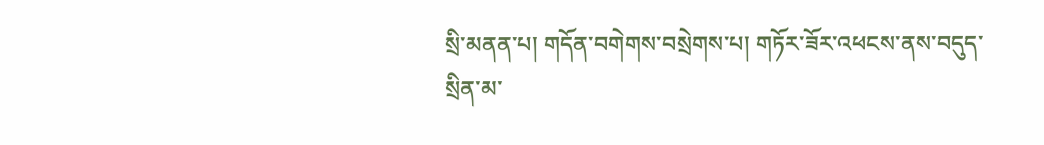སྲི་མནན་པ། གདོན་བགེགས་བསྲེགས་པ། གཏོར་ཟོར་འཕངས་ནས་བདུད་སྲིན་མ་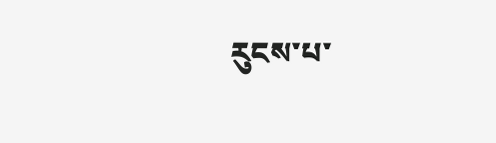རུངས་པ་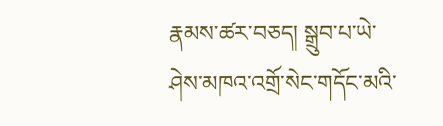རྣམས་ཚར་བཅད། སྒྲུབ་པ་ཡེ་ཤེས་མཁའ་འགྲོ་སེང་གདོང་མའི་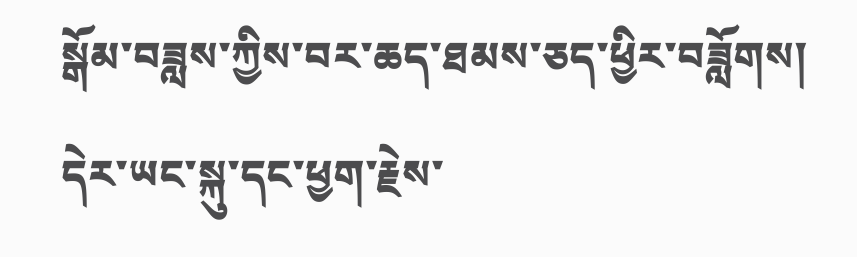སྒོམ་བཟླས་ཀྱིས་བར་ཆད་ཐམས་ཅད་ཕྱིར་བཟློགས། དེར་ཡང་སྐུ་དང་ཕྱག་རྗེས་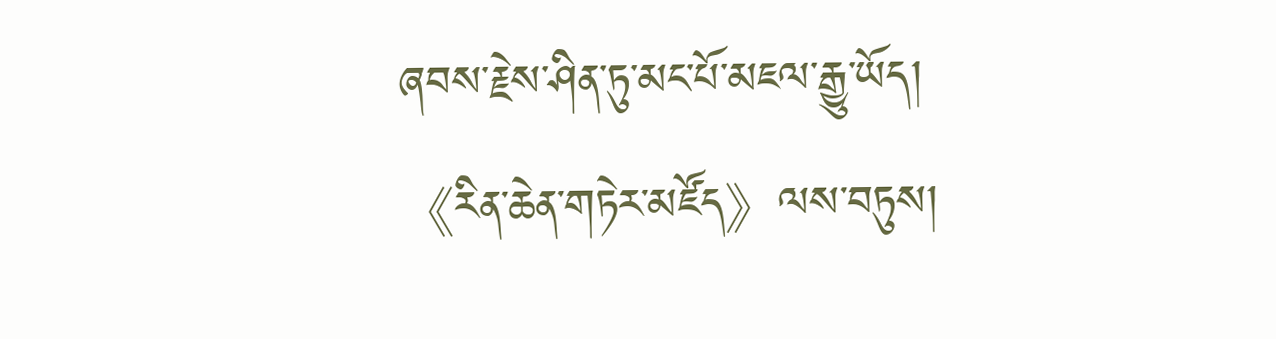ཞབས་རྗེས་ཤིན་ཏུ་མང་པོ་མཇལ་རྒྱུ་ཡོད།
《རིན་ཆེན་གཏེར་མཛོད》ལས་བཏུས།